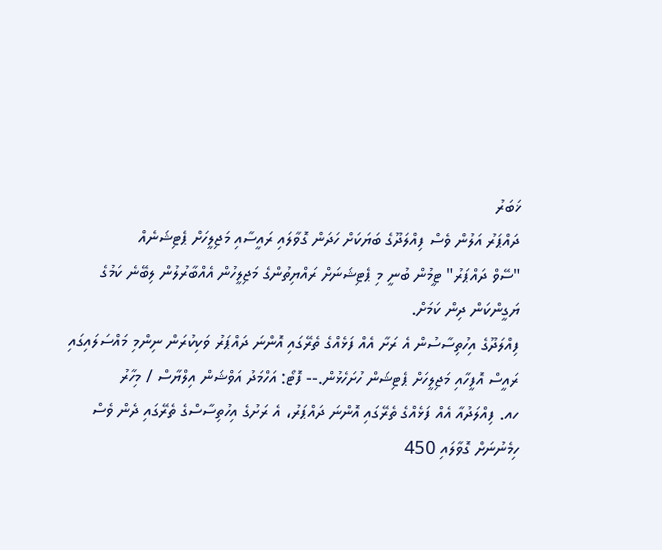ޚަބަރު
ދައްޕަރު އަލުން ވެސް ފިއްލަދޫގެ ބަޔަކަށް ހަދަން ގޮވާލައި ރައީސާއި މަޖިލީހަށް ޕެޓިޝަނެއް
"ސޭވް ދައްޕަރު" ޓީމުން ބުނީ މި ޕެޓިޝަނަށް ރައްޔިތުންގެ މަޖިލީހުން އެއްބާރުލުން ލިބޭނެ ކަމުގެ ޔަގީންކަން ދިން ކަމަށް.
ފިއްލަދޫގެ އިހުތިސާސުން އެ ރަށާ އެއް ފަޅެއްގެ ތެރޭގައި އޮންނަ ދައްޕަރު ވަކިކުރަން ނިންމި މައްސަލައިގައި ރައީސް އޮފީހާއި މަޖިލީހަށް ޕެޓިޝަން ހުށަހެޅުން.-- ފޮޓޯ: އަހްމަދު އަވްޝަން އިލްޔާސް / މިހާރު
ހއ. ފިއްލަދުއާ އެއް ފަޅެއްގެ ތެރޭގައި އޮންނަ ދައްޕަރު، އެ ރަށުގެ އިހުތިސާސްގެ ތެރޭގައި ދެން ވެސް ހިމެނުނަށް ގޮވާލައި 450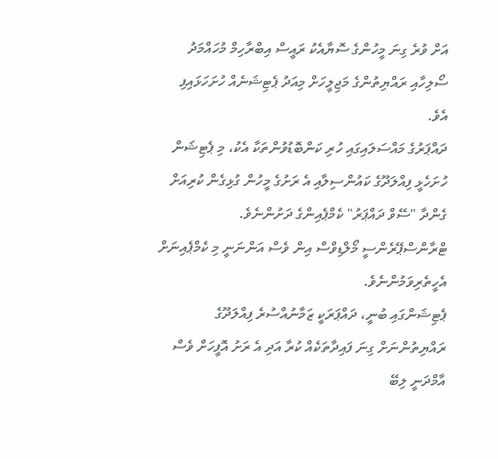އަށް ވުރެ ގިނަ މީހުންގެ ސޮޔާއެކު ރައީސް އިބްރާހިމް މުހައްމަދު ސޯލިހާއި ރައްޔިތުންގެ މަޖިލީހަށް މިއަދު ޕެޓިޝަނެއް ހުށަހަޅައިފި އެވެ.
ދައްޕަރުގެ މައްސަލައިގައި ހުރި ކަންބޮޑުވުންތަކާ އެކު، މި ޕެޓިޝަން ހުށަހެޅީ ފިއްލަދޫގެ ކައުންސިލާއި އެ ރަށުގެ މީހުން ގުޅިގެން ކުރިއަށް ގެންދާ "ސޭވް ދައްޕަރު" ކެމްޕެއިންގެ ދަށުންނެވެ. ޓްރާންސްޕޭރެންސީ މޯލްޑިވްސް އިން ވެސް އަންނަނީ މި ކެމްޕެއިނަށް އެހީތެރިވަމުންނެވެ.
ޕެޓިޝަންގައި ބުނީ، ދައްޕަރަކީ ޒަމާނުއްސުރެ ފިއްލަދޫގެ ރައްޔިތުންނަށް ގިނަ ފައިދާތަކެއް ކުރާ އަދި އެ ރަށު އޮފީހަށް ވެސް އާމްދަނީ ލިބޭ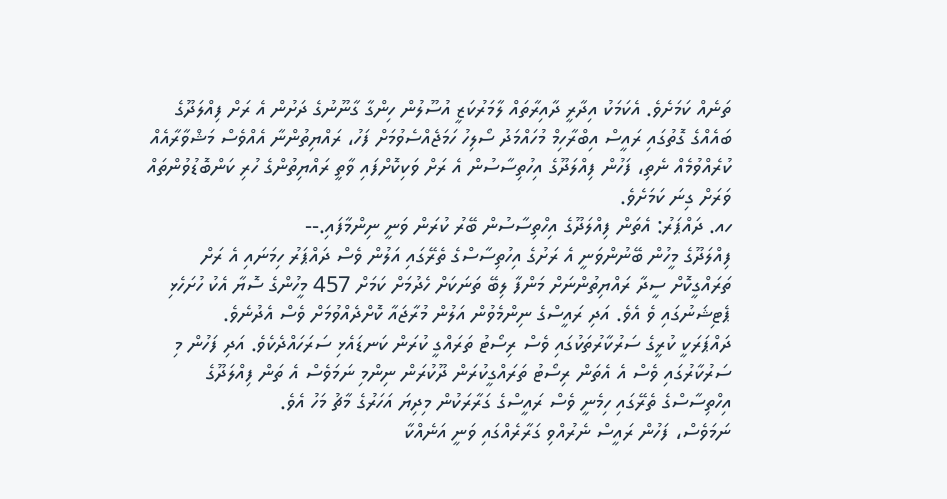ތަނެއް ކަމަށެވެ. އެކަމަކު އިދާރީ ދާއިރާތައް ލާމަރުކަޒީ އުސޫލުން ހިންގާ ގާނޫނުގެ ދަށުން އެ ރަށް ފިއްލަދޫގެ ބައެއްގެ ގޮތުގައި ރައީސް އިބްރާހިމް މުހައްމަދު ސޯލިހު ހަމަޖެއްސެވުމަށް ފަހު، ރައްޔިތުންނާ އެއްވެސް މަޝްވާރާއެއް ކުރެއްވުމެއް ނެތި، ފަހުން ފިއްލަދޫގެ އިހުތިސާސުން އެ ރަށް ވަކިކޮށްފައި ވާތީ ރައްޔިތުންގެ ހުރި ކަންބޮޑުވުންތައް ވަރަށް ގިނަ ކަމަށެވެ.
ހއ. ދައްޕަރު: އެތަން ފިއްލަދޫގެ އިހްތިސާސުން ބޭރު ކުރަން ވަނީ ނިންމާފައި.--
ފިއްލަދޫގެ މީހުން ބޭނުންވަނީ އެ ރަށުގެ އިހުތިސާސްގެ ތެރޭގައި އަލުން ވެސް ދައްޕަރު ހިމަނައި އެ ރަށް ތަރައްގީކޮށް ސީދާ ރައްޔިތުންނަށް މަންފާ ލިބޭ ތަނަކަށް ހެދުމަށް ކަމަށް 457 މީހުންގެ ސޮޔާ އެކު ހުށަހެޅި ޕެޓިޝަނުގައި ވެ އެވެ. އަދި ރައީސްގެ ނިންމެވުން އަލުން މުރާޖައާ ކޮށްދެއްވުމަށް ވެސް އެދުނެވެ.
ދައްޕަރަކީ ކުރީގެ ސަރުކާރުތަކުގައި ވެސް ރިސޯޓު ތަރައްގީ ކުރަން ކަނޑައެޅި ސަރަހައްދެކެވެ. އަދި ފަހުން މި ސަރުކާރުގައި ވެސް އެ އެތަން ރިސޯޓު ތަރައްގީކުރަން ދޫކުރަން ނިންމި ނަމަވެސް އެ ތަން ފިއްލަދޫގެ އިހްތިސާސްގެ ތެރޭގައި ހިމެނީ ވެސް ރައީސްގެ ގަރާރަކުން މިދިޔަ އަހަރުގެ މާޗު މަހު އެވެ.
ނަމަވެސް، ފަހުން ރައީސް ނެރުއްވި ގަރާރެއްގައި ވަނީ އަނެއްކާ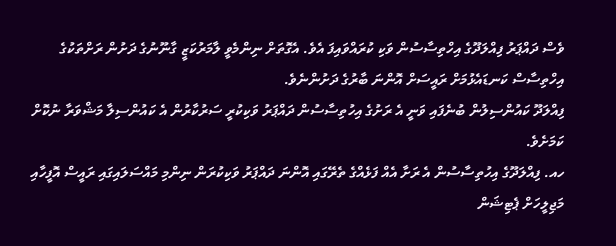ވެސް ދައްޕަރު ފިއްލަދޫގެ އިހްތިސާސުން ވަކި ކުރައްވައިފަ އެވެ. އެގޮތަށް ނިންމެވީ ލާމަރުކަޒީ ގާނޫނުގެ ދަށުން ރަށްތަކުގެ އިހްތިސާސް ކަނޑައެޅުމަށް ރައީސަށް އޮންނަ ބާރުގެ ދަށުންނެވެ.
ފިއްލަދޫ ކައުންސިލުން ބުނެފައި ވަނީ އެ ރަށުގެ އިހުތިސާސުން ދައްޕަރު ވަކިކުރީ ސަރުކާރުން އެ ކައުންސިލާ މަޝްވަރާ ނުކޮށް ކަމަށެވެ.
ހއ. ފިއްލަދޫގެ އިހުތިސާސުން އެ ރަށާ އެއް ފަޅެއްގެ ތެރޭގައި އޮންނަ ދައްޕަރު ވަކިކުރަން ނިންމި މައްސަލައިގައި ރައީސް އޮފީހާއި މަޖިލީހަށް ޕެޓިޝަން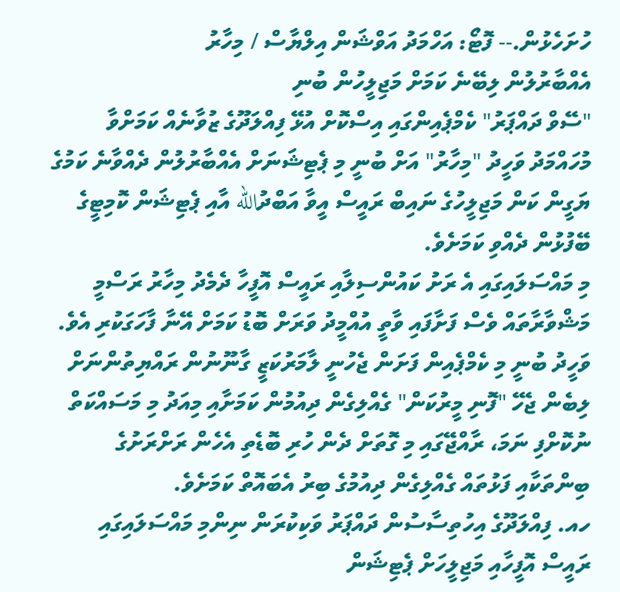ހުށަހެޅުން.-- ފޮޓޯ: އަހްމަދު އަވްޝަން އިލްޔާސް / މިހާރު
އެއްބާރުލުން ލިބޭނެ ކަމަށް މަޖިލީހުން ބުނި
"ސޭވް ދައްޕަރު" ކެމްޕެއިންގައި އިސްކޮށް އުޅޭ ފިއްލަދޫގެ ޒުވާނެއް ކަމަށްވާ މުހައްމަދު ވަހީދު "މިހާރު" އަށް ބުނީ މި ޕެޓިޝަނަށް އެއްބާރުލުން ދެއްވާނެ ކަމުގެ ޔަގީން ކަން މަޖިލީހުގެ ނައިބް ރައީސް އީވާ އަބްދުالله އާއި ޕެޓިޝަން ކޮމިޓީގެ ބޭފުޅުން ދެއްވި ކަމަށެވެ.
މި މައްސަލައިގައި އެ ރަށު ކައުންސިލާއި ރައީސް އޮފީހާ ދެމެދު މިހާރު ރަސްމީ މަޝްވާރާތައް ވެސް ފަށާފައި ވާތީ އުއްމީދު ވަރަށް ބޮޑު ކަމަށް އޭނާ ފާހަގަކުރި އެވެ.
ވަހީދު ބުނީ މި ކެމްޕެއިން ފަށަން ޖެހުނީ ލާމަރުކަޒީ ގާނޫނުން ރައްޔިތުންނަށް ލިބެން ޖެހޭ "ފޮނި މީރުކަން" ގެއްލިގެން ދިއުމުން ކަމަށާއި މިއަދު މި މަސައްކަތް ނުކޮށްފި ނަމަ، ރާއްޖޭގައި މި ގޮތަށް ދެން ހުރި ބޮޑެތި އެހެން ރަށްރަށުގެ ބިންތަކާއި ފަޅުތައް ގެއްލިގެން ދިއުމުގެ ބިރު އެބައޮތް ކަމަށެވެ.
ހއ. ފިއްލަދޫގެ އިހުތިސާސުން ދައްޕަރު ވަކިކުރަން ނިންމި މައްސަލައިގައި ރައީސް އޮފީހާއި މަޖިލީހަށް ޕެޓިޝަން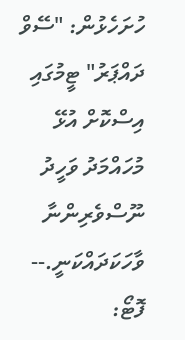ހުށަހެޅުން: "ސޭވް ދައްޕަރު" ޓީމުގައި އިސްކޮށް އުޅޭ މުހައްމަދު ވަހީދު ނޫސްވެރިންނާ ވާހަކަދައްކަނީ.-- ފޮޓޯ: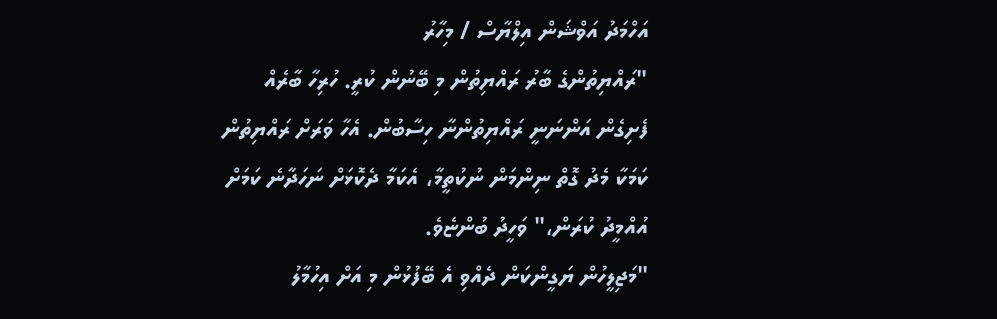އަހްމަދު އަވްޝަން އިލްޔާސް / މިހާރު
"ރައްޔިތުންގެ ބާރު ރައްޔިތުން މި ބޭނުން ކުރީ. ހުރިހާ ބާރެއް ފެށިގެން އަންނަނީ ރައްޔިތުންނާ ހިސާބުން. އެހާ ވަރަށް ރައްޔިތުން ކަމަކާ މެދު ގޮތް ނިންމަން ނުކުތީމާ، އެކަމާ ދެކޮޅަށް ނަހަދާނެ ކަމަށް އުއްމީދު ކުރަން،" ވަހީދު ބުންޏެވެ.
"މަޖިލީހުން ޔަގީންކަން ދެއްވި އެ ބޭފުޅުން މި އަށް އިހުމާލު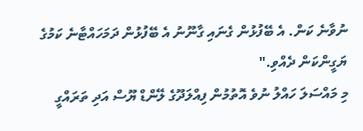ނުވާނެ ކަން. އެ ބޭފުޅުން ގެނައި ގާނޫނު އެ ބޭފުޅުން ދަމަހައްޓާނެ ކަމުގެ ޔަގީންކަން ދެއްވި."
މި މައްސަލަ ހައްލު ނުވެ އޮތުމުން ފިއްލަދޫގެ ލޭންޑް ޔޫސް އަދި ތަރައްގީ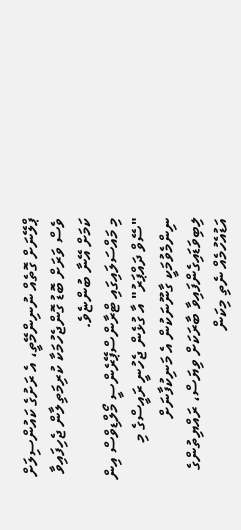ޕްލޭނަށް ގޮތެއް ނުނިންމޭތީ، އެ ރަށުގެ ކައުންސިލަށް ވެސް ވަރަށް ބޮޑު ގޮންޖެހުމަކާ ކުރިމަތިލާން ޖެހިފައިވާ ކަމަށް އޭނާ ބުންޏެވެ.
މި މައްސަލައިގައި ޓްރާންސްޕޭރެންސީ މޯލްޑިވްސް އިން "ސޭވް ދައްޕަރު" އާ ގުޅެން ޖެހުނީ ރައީސްގެ މި ނިންމެވުމަކީ ގާނޫނަކުން އެ މަނިކުފާނަށް ލިބިވަޑައިގެންފައިވާ ބާރަކަށް ވިޔަސް، ރައްޔިތުންގެ އަޑުއެހުމެއް ނެތި މިކަން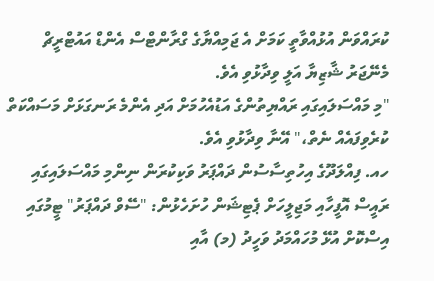ކުރައްވަން އުޅުއްވާތީ ކަމަށް އެ ޖަމިއްޔާގެ ގްރާންޓްސް އެންޑް އައުޓްރީޗް މެނޭޖަރު ޝާޒިޔާ އަލީ ވިދާޅުވި އެވެ.
"މި މައްސަލައިގައި ރައްޔިތުންގެ އަޑުއެހުމަށް އަދި އެންމެ ރަނގަޅަށް މަސައްކަތް ކުރެވިފައެއް ނެތް،" އޭނާ ވިދާޅުވި އެވެ.
ހއ. ފިއްލަދޫގެ އިހުތިސާސުން ދައްޕަރު ވަކިކުރަން ނިންމި މައްސަލައިގައި ރައީސް އޮފީހާއި މަޖިލީހަށް ޕެޓިޝަން ހުށަހެޅުން: "ސޭވް ދައްޕަރު" ޓީމުގައި އިސްކޮށް އުޅޭ މުހައްމަދު ވަހީދު (މ) އާއި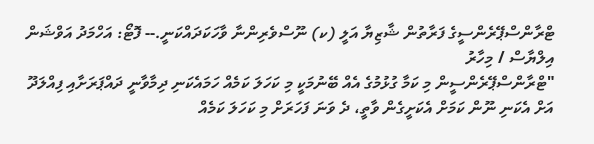ޓްރާންސްޕޭރެންސީގެ ފަރާތުން ޝާޒިޔާ އަލީ (ކ) ނޫސްވެރިންނާ ވާހަކަދައްކަނީ.-- ފޮޓޯ: އަހްމަދު އަވްޝަން އިލްޔާސް / މިހާރު
"ޓްރާންސްޕޭރެންސީން މި ކަމާ ގުޅުމުގެ އެއް ބޭނުމަކީ މި ކަހަލަ ކަމެއް ހަމައެކަނި ދިމާވާނީ ދައްޕަރަށާއި ފިއްލަދޫ އަށް އެކަނި ނޫން ކަމަށް އެކަށީގެން ވާތީ، ދެ ވަނަ ފަހަރަށް މި ކަހަލަ ކަމެއް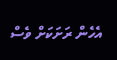އެހެން ރަށަކަށް ވެސް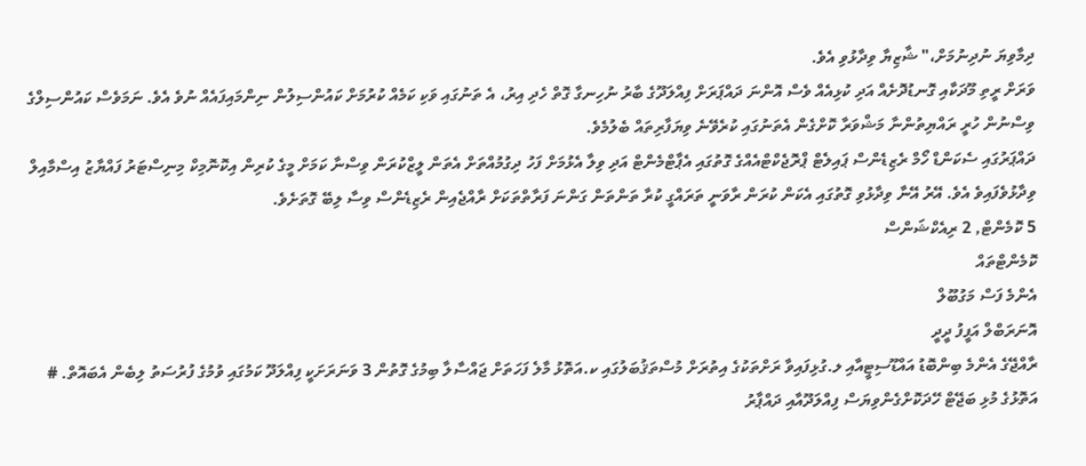ދިމާވިޔަ ނުދިނުމަށް،" ޝާޒިޔާ ވިދާޅުވި އެވެ.
ވަރަށް ރީތި މޫދަކާއި ގޮނޑުދޮށެއް އަދި ކުޅިއެއް ވެސް އޮންނަ ދައްޕަރަށް ފިއްލަދޫގެ ބާރު ނުހިނގާ ގޮތް ހެދި އިރު، އެ ތަނުގައި ވަކި ކަމެއް ކުރުމަށް ކައުންސިލުން ނިންމައިފައެއް ނުވެ އެވެ. ނަމަވެސް ކައުންސިލްގެ ވިސްނުން ހުރީ ރައްޔިތުންނާ މަޝްވަރާ ކޮށްގެން އެތަނުގައި ކުރެވޭނެ ވިޔަފާރިތައް ބެލުމެވެ.
ދައްޕަރުގައި ސެކަންޑް ހޯމް ރެޒިޑެންސް ޕައިލެޓް ޕްރޮޖެކްޓްއެއްގެ ގޮތުގައި އެޕާޓްމެންޓް އަދި ވިލާ އެޅުމަށް ފަހު ދިގުމުއްތަށް އެތަން ލީޒްކުރަން ވިސްނާ ކަމަށް މީގެ ކުރިން އިކޮނޮމިކް މިނިސްޓަރު ފައްޔާޒު އިސްމާއިލް ވިދާޅުވެފައިވެ އެވެ. އޭރު އޭނާ ވިދާޅުވި ގޮތުގައި އެކަން ކުރަން ރާވަނީ ތަރައްގީ ކުރާ ތަންތަން ގަންނަ ފަރާތްތަކަށް ރާއްޖެއިން ރެޒިޑެންސް ވިސާ ލިބޭ ގޮތަށެވެ.
5 ކޮމެންޓް, 2 ރިއެކްޝަންސް
ކޮމެންޓްތައް
އެންމެ ފަސް މަގުބޫލް
އޮނަރަބްލް އަފީފު ދީދީ
ރާއްޖޭގެ އެންމެ ބިންބޮޑު އައްޑޫސިޓީއާއި ލ.ގުޅިފައިވާ ރަށްތަކުގެ އިތުރަށް މުސްތަޤުބަލުގައި ކ.އަތޮޅު މާލެ ފަހަތަށް ޖައްސާލާ ބިމުގެ ގޮތުން 3 ވަނަރަށަކީ ފިއްލަދޫ ކަމުގައި ވުމުގެ ފުރުސަތު ލިބެން އެބައޮތް. # އަތޮޅުގެ މުޅި ބަޖޭޓް ހޭދަކޮށްގެންވިޔަސް ފިއްލަދޫއާއި ދައްޕާރު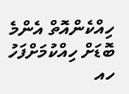ހިއްކެންއޮތް އެންމެ ބޮޑަށް ހިއްކުމަށްފަހު ހއ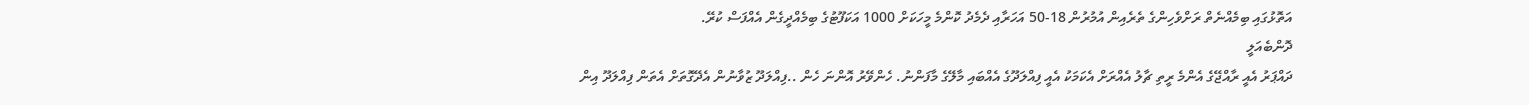އަތޮޅުގައި ބިމެއްނެތް ރަށްވެހިންގެ ތެރެއިން އުމުރުން 18-50 އަހަރާއި ދެމެދު ކޮންމެ މީހަކަށް 1000 އަކަފޫޓުގެ ބިމެއްދީގެން އެއްފަސް ކުރޭ.
ދޮންބެއަލީ
ދައްޕަރު އެއީ ރާއްޖޭގެ އެންމެ ރީތި ޗާލު އެއްރަށް އެކަމަކު އެއީ ފިއްލަދޫގެ އެއްބައި މާލޭގެ މާފަންނު. ހެންވޭރު އޮންނަ ހެން ..ފިއްލަދޫ ޒުވާނުން އެދޭގޮތަށް އެތަން ފިއްލަދޫ އިން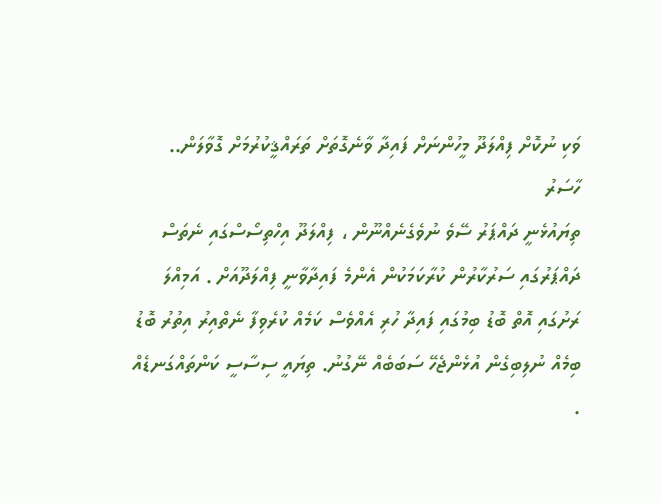ވަކި ނުކޮށް ފިއްލަދޫ މީހުންނަށް ފައިދާ ވާނެގޮތަށް ތަރައްޤީކުރުމަށް ގޮވާލަން..
ހާސަރު
ތިޔައުޅެނީ ދައްޕަރު ސޭވެ ނުވެގެނެއްނޫން ، ފިއްލަދޫ އިހްތިސޯސްގައި ނެތަސް ދައްޕަރުގައި ސަރުކާރުން ކުރާކަމަކުން އެންމެ ފައިދާވާނީ ފިއްލަދޫއަށް . އަމިއްލަ ރަށުގައި އޮތް ބޮޑު ބިމުގައި ފައިދާ ހުރި އެއްވެސް ކަމެއް ކުރެވިފާ ނެތްއިރު އިތުރު ބޮޑު ބިމެއް ނުލިބިގެން އުޅެންޖެހޭ ސަބަބެއް ނޭގުނު. ތިޔައީ ސިސާސީ ކަންތައްގަނޑެއް .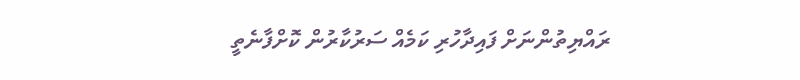ރައްޔިތުންނަށް ފައިދާހުރި ކަމެއް ސަރުކާރުން ކޮށްފާނެތީ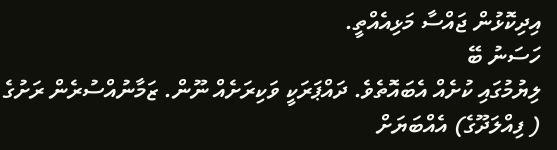އިދިކޮޅުން ޖައްސާ މަޅިއެއްތީ.
ހަސަނު ބޭ
ލިޔުމުގައި ކުށެއް އެބައޮތެވެ. ދައްޕަރަކީ ވަކިރަށެއް ނޫން. ޒަމާނުއްސުރެން ރަށުގެ ( ފިއްލަދޫގެ) އެއްބަޔަށް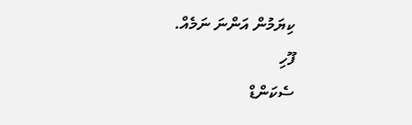ކިޔަމުން އަންނަ ނަމެއް.
ފޫހި
ސެކަންޑް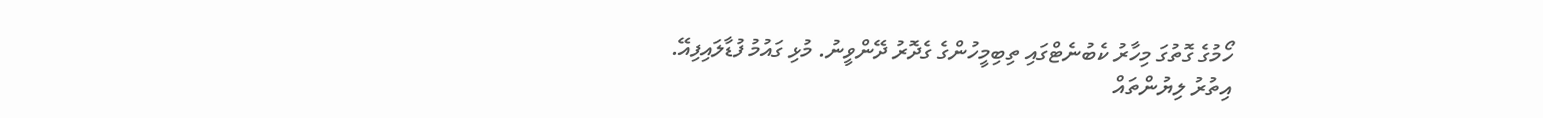ހޯމުގެ ގޮތުގަ މިހާރު ކެބުނެޓްގައި ތިބިމީހުންގެ ގެދޮރު ދޭންވީނު. މުޅި ގައުމު ފުޑާލައިފިއޭ.
އިތުރު ލިޔުންތައް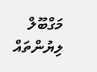މަގްބޫލް ލިޔުންތައް